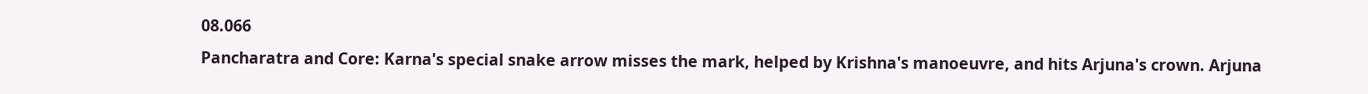08.066
Pancharatra and Core: Karna's special snake arrow misses the mark, helped by Krishna's manoeuvre, and hits Arjuna's crown. Arjuna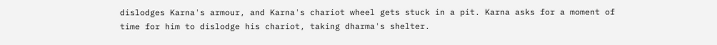dislodges Karna's armour, and Karna's chariot wheel gets stuck in a pit. Karna asks for a moment of time for him to dislodge his chariot, taking dharma's shelter.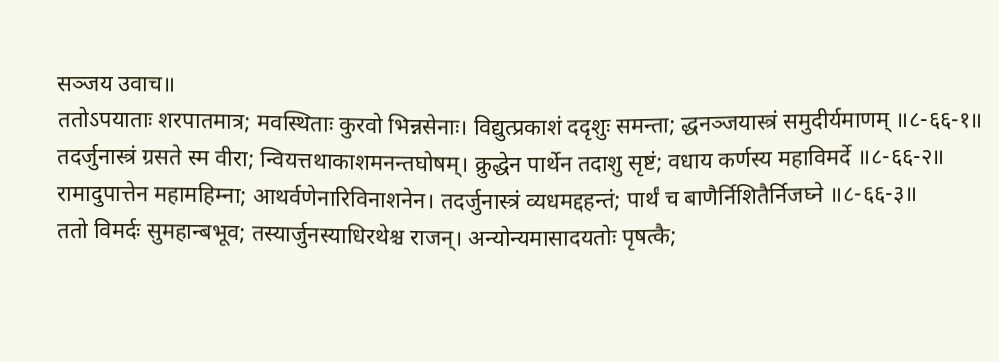सञ्जय उवाच॥
ततोऽपयाताः शरपातमात्र; मवस्थिताः कुरवो भिन्नसेनाः। विद्युत्प्रकाशं ददृशुः समन्ता; द्धनञ्जयास्त्रं समुदीर्यमाणम् ॥८-६६-१॥
तदर्जुनास्त्रं ग्रसते स्म वीरा; न्वियत्तथाकाशमनन्तघोषम्। क्रुद्धेन पार्थेन तदाशु सृष्टं; वधाय कर्णस्य महाविमर्दे ॥८-६६-२॥
रामादुपात्तेन महामहिम्ना; आथर्वणेनारिविनाशनेन। तदर्जुनास्त्रं व्यधमद्दहन्तं; पार्थं च बाणैर्निशितैर्निजघ्ने ॥८-६६-३॥
ततो विमर्दः सुमहान्बभूव; तस्यार्जुनस्याधिरथेश्च राजन्। अन्योन्यमासादयतोः पृषत्कै;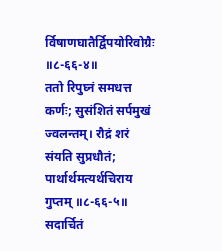र्विषाणघातैर्द्विपयोरिवोग्रैः ॥८-६६-४॥
ततो रिपुघ्नं समधत्त कर्णः; सुसंशितं सर्पमुखं ज्वलन्तम्। रौद्रं शरं संयति सुप्रधौतं; पार्थार्थमत्यर्थचिराय गुप्तम् ॥८-६६-५॥
सदार्चितं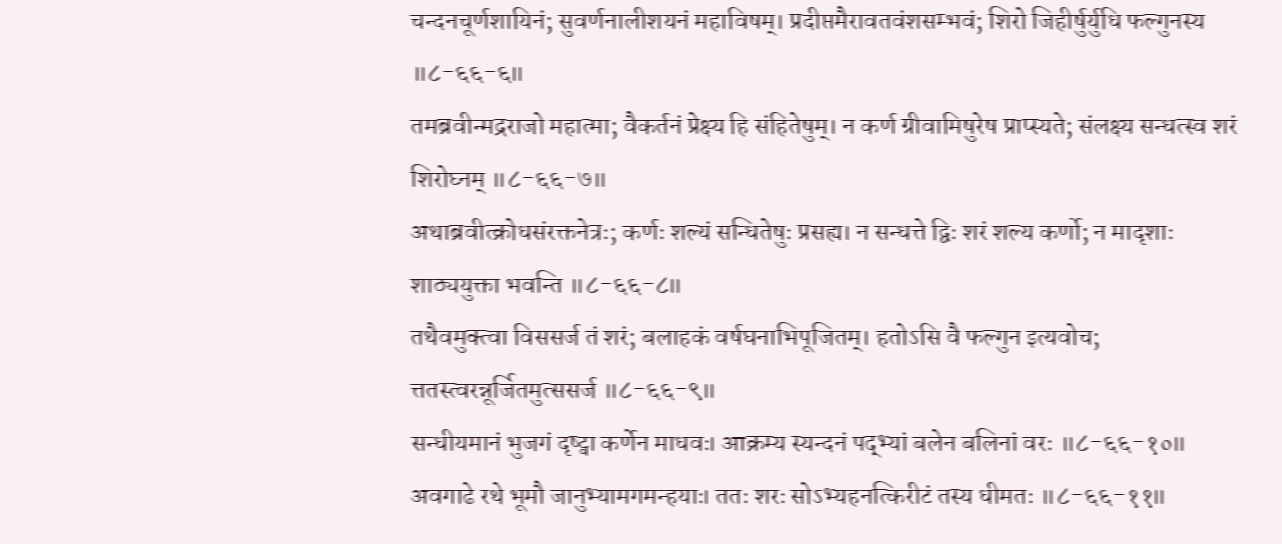चन्दनचूर्णशायिनं; सुवर्णनालीशयनं महाविषम्। प्रदीप्तमैरावतवंशसम्भवं; शिरो जिहीर्षुर्युधि फल्गुनस्य ॥८-६६-६॥
तमब्रवीन्मद्रराजो महात्मा; वैकर्तनं प्रेक्ष्य हि संहितेषुम्। न कर्ण ग्रीवामिषुरेष प्राप्स्यते; संलक्ष्य सन्धत्स्व शरं शिरोघ्नम् ॥८-६६-७॥
अथाब्रवीत्क्रोधसंरक्तनेत्रः; कर्णः शल्यं सन्धितेषुः प्रसह्य। न सन्धत्ते द्विः शरं शल्य कर्णो; न मादृशाः शाठ्ययुक्ता भवन्ति ॥८-६६-८॥
तथैवमुक्त्वा विससर्ज तं शरं; बलाहकं वर्षघनाभिपूजितम्। हतोऽसि वै फल्गुन इत्यवोच; त्ततस्त्वरन्नूर्जितमुत्ससर्ज ॥८-६६-९॥
सन्धीयमानं भुजगं दृष्ट्वा कर्णेन माधवः। आक्रम्य स्यन्दनं पद्भ्यां बलेन बलिनां वरः ॥८-६६-१०॥
अवगाढे रथे भूमौ जानुभ्यामगमन्हयाः। ततः शरः सोऽभ्यहनत्किरीटं तस्य धीमतः ॥८-६६-११॥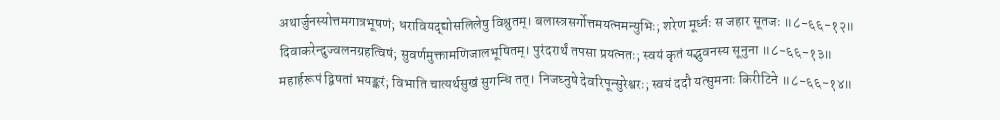अथार्जुनस्योत्तमगात्रभूषणं; धरावियद्द्योसलिलेषु विश्रुतम्। बलास्त्रसर्गोत्तमयत्नमन्युभिः; शरेण मूर्ध्नः स जहार सूतजः ॥८-६६-१२॥
दिवाकरेन्दुज्वलनग्रहत्विषं; सुवर्णमुक्तामणिजालभूषितम्। पुरंदरार्थं तपसा प्रयत्नतः; स्वयं कृतं यद्भुवनस्य सूनुना ॥८-६६-१३॥
महार्हरूपं द्विषतां भयङ्करं; विभाति चात्यर्थसुखं सुगन्धि तत्। निजघ्नुषे देवरिपून्सुरेश्वरः; स्वयं ददौ यत्सुमनाः किरीटिने ॥८-६६-१४॥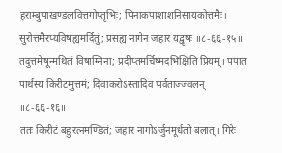हराम्बुपाखण्डलवित्तगोप्तृभिः; पिनाकपाशाशनिसायकोत्तमैः। सुरोत्तमैरप्यविषह्यमर्दितुं; प्रसह्य नागेन जहार यद्वृषः ॥८-६६-१५॥
तदुत्तमेषून्मथितं विषाग्निना; प्रदीप्तमर्चिष्मदभिक्षिति प्रियम्। पपात पार्थस्य किरीटमुत्तमं; दिवाकरोऽस्तादिव पर्वताज्ज्वलन् ॥८-६६-१६॥
ततः किरीटं बहुरत्नमण्डितं; जहार नागोऽर्जुनमूर्धतो बलात्। गिरेः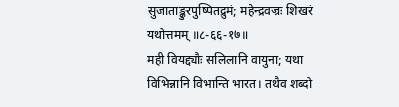सुजाताङ्कुरपुष्पितद्रुमं; महेन्द्रवज्रः शिखरं यथोत्तमम् ॥८-६६-१७॥
मही वियद्द्यौः सलिलानि वायुना; यथा विभिन्नानि विभान्ति भारत। तथैव शब्दो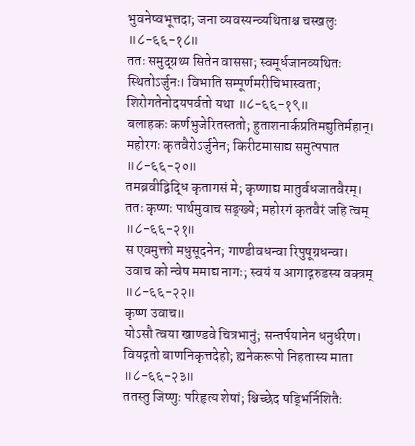भुवनेष्वभूत्तदा; जना व्यवस्यन्व्यथिताश्च चस्खलुः ॥८-६६-१८॥
ततः समुद्ग्रथ्य सितेन वाससा; स्वमूर्धजानव्यथितः स्थितोऽर्जुनः। विभाति सम्पूर्णमरीचिभास्वता; शिरोगतेनोदयपर्वतो यथा ॥८-६६-१९॥
बलाहकः कर्णभुजेरितस्ततो; हुताशनार्कप्रतिमद्युतिर्महान्। महोरगः कृतवैरोऽर्जुनेन; किरीटमासाद्य समुत्पपात ॥८-६६-२०॥
तमब्रवीद्विद्धि कृतागसं मे; कृष्णाद्य मातुर्वधजातवैरम्। ततः कृष्णः पार्थमुवाच सङ्ख्ये; महोरगं कृतवैरं जहि त्वम् ॥८-६६-२१॥
स एवमुक्तो मधुसूदनेन; गाण्डीवधन्वा रिपुषूग्रधन्वा। उवाच को न्वेष ममाद्य नागः; स्वयं य आगाद्गरुडस्य वक्त्रम् ॥८-६६-२२॥
कृष्ण उवाच॥
योऽसौ त्वया खाण्डवे चित्रभानुं; सन्तर्पयानेन धनुर्धरेण। वियद्गतो बाणनिकृत्तदेहो; ह्यनेकरूपो निहतास्य माता ॥८-६६-२३॥
ततस्तु जिष्णुः परिहृत्य शेषां; श्चिच्छेद षड्भिर्निशितैः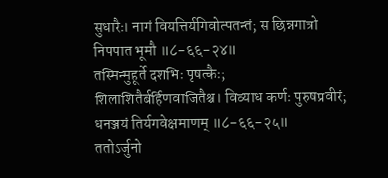सुधारैः। नागं वियत्तिर्यगिवोत्पतन्तं; स छिन्नगात्रो निपपात भूमौ ॥८-६६-२४॥
तस्मिन्मुहूर्ते दशभिः पृषत्कैः; शिलाशितैर्बर्हिणवाजितैश्च। विव्याध कर्णः पुरुषप्रवीरं; धनञ्जयं तिर्यगवेक्षमाणम् ॥८-६६-२५॥
ततोऽर्जुनो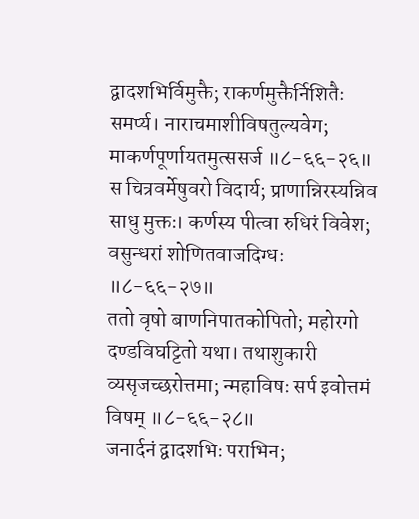द्वादशभिर्विमुक्तै; राकर्णमुक्तैर्निशितैः समर्प्य। नाराचमाशीविषतुल्यवेग; माकर्णपूर्णायतमुत्ससर्ज ॥८-६६-२६॥
स चित्रवर्मेषुवरो विदार्य; प्राणान्निरस्यन्निव साधु मुक्तः। कर्णस्य पीत्वा रुधिरं विवेश; वसुन्धरां शोणितवाजदिग्धः ॥८-६६-२७॥
ततो वृषो बाणनिपातकोपितो; महोरगो दण्डविघट्टितो यथा। तथाशुकारी व्यसृजच्छरोत्तमा; न्महाविषः सर्प इवोत्तमं विषम् ॥८-६६-२८॥
जनार्दनं द्वादशभिः पराभिन;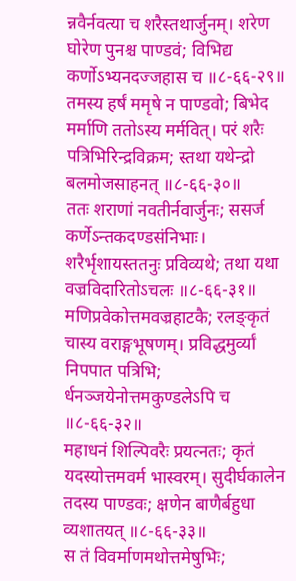न्नवैर्नवत्या च शरैस्तथार्जुनम्। शरेण घोरेण पुनश्च पाण्डवं; विभिद्य कर्णोऽभ्यनदज्जहास च ॥८-६६-२९॥
तमस्य हर्षं ममृषे न पाण्डवो; बिभेद मर्माणि ततोऽस्य मर्मवित्। परं शरैः पत्रिभिरिन्द्रविक्रम; स्तथा यथेन्द्रो बलमोजसाहनत् ॥८-६६-३०॥
ततः शराणां नवतीर्नवार्जुनः; ससर्ज कर्णेऽन्तकदण्डसंनिभाः। शरैर्भृशायस्ततनुः प्रविव्यथे; तथा यथा वज्रविदारितोऽचलः ॥८-६६-३१॥
मणिप्रवेकोत्तमवज्रहाटकै; रलङ्कृतं चास्य वराङ्गभूषणम्। प्रविद्धमुर्व्यां निपपात पत्रिभि; र्धनञ्जयेनोत्तमकुण्डलेऽपि च ॥८-६६-३२॥
महाधनं शिल्पिवरैः प्रयत्नतः; कृतं यदस्योत्तमवर्म भास्वरम्। सुदीर्घकालेन तदस्य पाण्डवः; क्षणेन बाणैर्बहुधा व्यशातयत् ॥८-६६-३३॥
स तं विवर्माणमथोत्तमेषुभिः;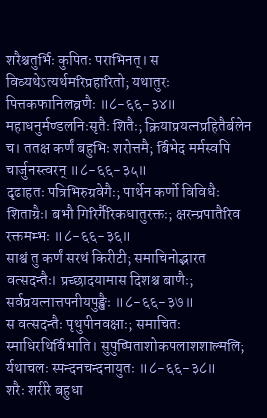शरैश्चतुर्भिः कुपितः पराभिनत्। स विव्यथेऽत्यर्थमरिप्रहारितो; यथातुरः पित्तकफानिलव्रणैः ॥८-६६-३४॥
महाधनुर्मण्डलनिःसृतैः शितैः; क्रियाप्रयत्नप्रहितैर्बलेन च। ततक्ष कर्णं बहुभिः शरोत्तमै; र्बिभेद मर्मस्वपि चार्जुनस्त्वरन् ॥८-६६-३५॥
दृढाहतः पत्रिभिरुग्रवेगैः; पार्थेन कर्णो विविधैः शिताग्रैः। बभौ गिरिर्गैरिकधातुरक्तः; क्षरन्प्रपातैरिव रक्तमम्भः ॥८-६६-३६॥
साश्वं तु कर्णं सरथं किरीटी; समाचिनोद्भारत वत्सदन्तैः। प्रच्छादयामास दिशश्च बाणैः; सर्वप्रयत्नात्तपनीयपुङ्खैः ॥८-६६-३७॥
स वत्सदन्तैः पृथुपीनवक्षाः; समाचितः स्माधिरथिर्विभाति। सुपुष्पिताशोकपलाशशाल्मलि; र्यथाचलः स्पन्दनचन्दनायुतः ॥८-६६-३८॥
शरैः शरीरे बहुधा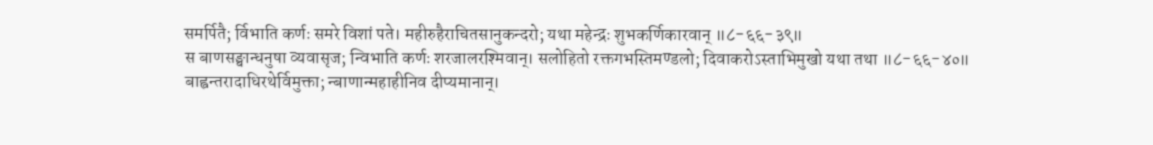समर्पितै; र्विभाति कर्णः समरे विशां पते। महीरुहैराचितसानुकन्दरो; यथा महेन्द्रः शुभकर्णिकारवान् ॥८-६६-३९॥
स बाणसङ्घान्धनुषा व्यवासृज; न्विभाति कर्णः शरजालरश्मिवान्। सलोहितो रक्तगभस्तिमण्डलो; दिवाकरोऽस्ताभिमुखो यथा तथा ॥८-६६-४०॥
बाह्वन्तरादाधिरथेर्विमुक्ता; न्बाणान्महाहीनिव दीप्यमानान्।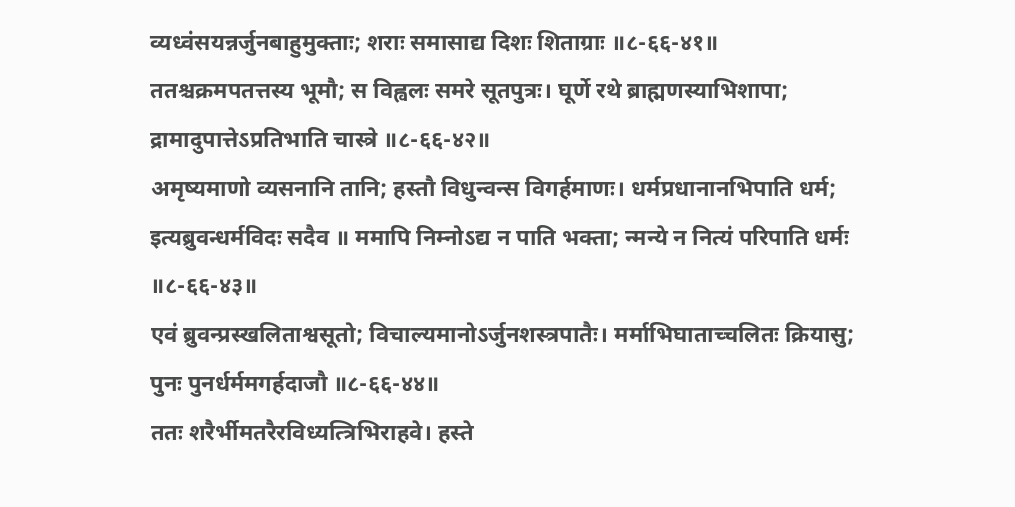व्यध्वंसयन्नर्जुनबाहुमुक्ताः; शराः समासाद्य दिशः शिताग्राः ॥८-६६-४१॥
ततश्चक्रमपतत्तस्य भूमौ; स विह्वलः समरे सूतपुत्रः। घूर्णे रथे ब्राह्मणस्याभिशापा; द्रामादुपात्तेऽप्रतिभाति चास्त्रे ॥८-६६-४२॥
अमृष्यमाणो व्यसनानि तानि; हस्तौ विधुन्वन्स विगर्हमाणः। धर्मप्रधानानभिपाति धर्म; इत्यब्रुवन्धर्मविदः सदैव ॥ ममापि निम्नोऽद्य न पाति भक्ता; न्मन्ये न नित्यं परिपाति धर्मः ॥८-६६-४३॥
एवं ब्रुवन्प्रस्खलिताश्वसूतो; विचाल्यमानोऽर्जुनशस्त्रपातैः। मर्माभिघाताच्चलितः क्रियासु; पुनः पुनर्धर्ममगर्हदाजौ ॥८-६६-४४॥
ततः शरैर्भीमतरैरविध्यत्त्रिभिराहवे। हस्ते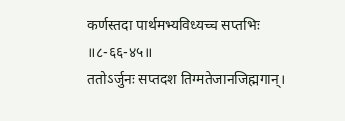कर्णस्तदा पार्थमभ्यविध्यच्च सप्तभिः ॥८-६६-४५॥
ततोऽर्जुनः सप्तदश तिग्मतेजानजिह्मगान्।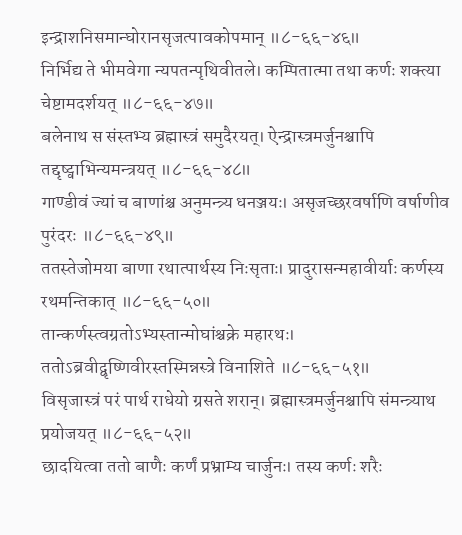इन्द्राशनिसमान्घोरानसृजत्पावकोपमान् ॥८-६६-४६॥
निर्भिद्य ते भीमवेगा न्यपतन्पृथिवीतले। कम्पितात्मा तथा कर्णः शक्त्या चेष्टामदर्शयत् ॥८-६६-४७॥
बलेनाथ स संस्तभ्य ब्रह्मास्त्रं समुदैरयत्। ऐन्द्रास्त्रमर्जुनश्चापि तद्दृष्ट्वाभिन्यमन्त्रयत् ॥८-६६-४८॥
गाण्डीवं ज्यां च बाणांश्च अनुमन्त्र्य धनञ्जयः। असृजच्छरवर्षाणि वर्षाणीव पुरंदरः ॥८-६६-४९॥
ततस्तेजोमया बाणा रथात्पार्थस्य निःसृताः। प्रादुरासन्महावीर्याः कर्णस्य रथमन्तिकात् ॥८-६६-५०॥
तान्कर्णस्त्वग्रतोऽभ्यस्तान्मोघांश्चक्रे महारथः। ततोऽब्रवीद्वृष्णिवीरस्तस्मिन्नस्त्रे विनाशिते ॥८-६६-५१॥
विसृजास्त्रं परं पार्थ राधेयो ग्रसते शरान्। ब्रह्मास्त्रमर्जुनश्चापि संमन्त्र्याथ प्रयोजयत् ॥८-६६-५२॥
छादयित्वा ततो बाणैः कर्णं प्रभ्राम्य चार्जुनः। तस्य कर्णः शरैः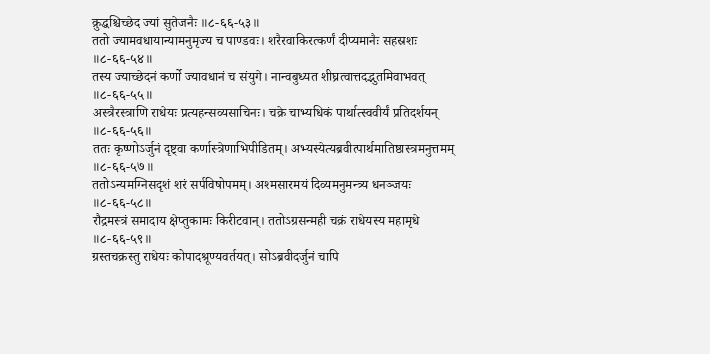क्रुद्धश्चिच्छेद ज्यां सुतेजनैः ॥८-६६-५३॥
ततो ज्यामवधायान्यामनुमृज्य च पाण्डवः। शरैरवाकिरत्कर्णं दीप्यमानैः सहस्रशः ॥८-६६-५४॥
तस्य ज्याच्छेदनं कर्णो ज्यावधानं च संयुगे। नान्वबुध्यत शीघ्रत्वात्तदद्भुतमिवाभवत् ॥८-६६-५५॥
अस्त्रैरस्त्राणि राधेयः प्रत्यहन्सव्यसाचिनः। चक्रे चाभ्यधिकं पार्थात्स्ववीर्यं प्रतिदर्शयन् ॥८-६६-५६॥
ततः कृष्णोऽर्जुनं दृष्ट्वा कर्णास्त्रेणाभिपीडितम्। अभ्यस्येत्यब्रवीत्पार्थमातिष्ठास्त्रमनुत्तमम् ॥८-६६-५७॥
ततोऽन्यमग्निसदृशं शरं सर्पविषोपमम्। अश्मसारमयं दिव्यमनुमन्त्र्य धनञ्जयः ॥८-६६-५८॥
रौद्रमस्त्रं समादाय क्षेप्तुकामः किरीटवान्। ततोऽग्रसन्मही चक्रं राधेयस्य महामृधे ॥८-६६-५९॥
ग्रस्तचक्रस्तु राधेयः कोपादश्रूण्यवर्तयत्। सोऽब्रवीदर्जुनं चापि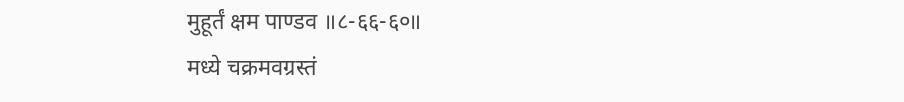मुहूर्तं क्षम पाण्डव ॥८-६६-६०॥
मध्ये चक्रमवग्रस्तं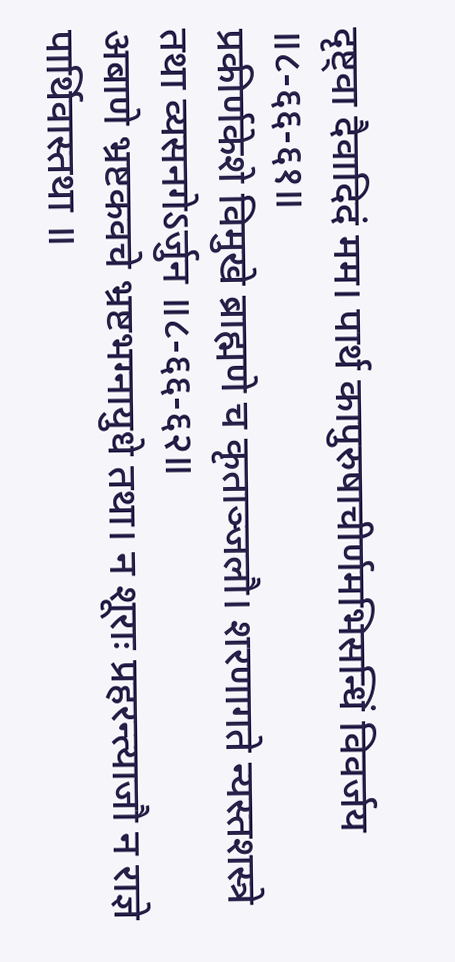दृष्ट्वा दैवादिदं मम। पार्थ कापुरुषाचीर्णमभिसन्धिं विवर्जय ॥८-६६-६१॥
प्रकीर्णकेशे विमुखे ब्राह्मणे च कृताञ्जलौ। शरणागते न्यस्तशस्त्रे तथा व्यसनगेऽर्जुन ॥८-६६-६२॥
अबाणे भ्रष्टकवचे भ्रष्टभग्नायुधे तथा। न शूराः प्रहरन्त्याजौ न राज्ञे पार्थिवास्तथा ॥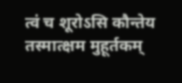त्वं च शूरोऽसि कौन्तेय तस्मात्क्षम मुहूर्तकम्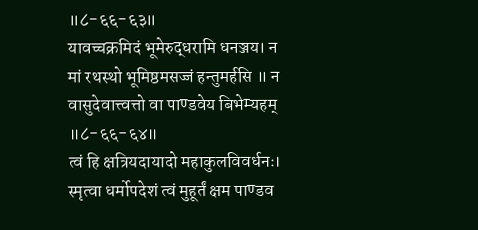॥८-६६-६३॥
यावच्चक्रमिदं भूमेरुद्धरामि धनञ्जय। न मां रथस्थो भूमिष्ठमसज्जं हन्तुमर्हसि ॥ न वासुदेवात्त्वत्तो वा पाण्डवेय बिभेम्यहम् ॥८-६६-६४॥
त्वं हि क्षत्रियदायादो महाकुलविवर्धनः। स्मृत्वा धर्मोपदेशं त्वं मुहूर्तं क्षम पाण्डव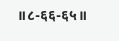॥८-६६-६५॥